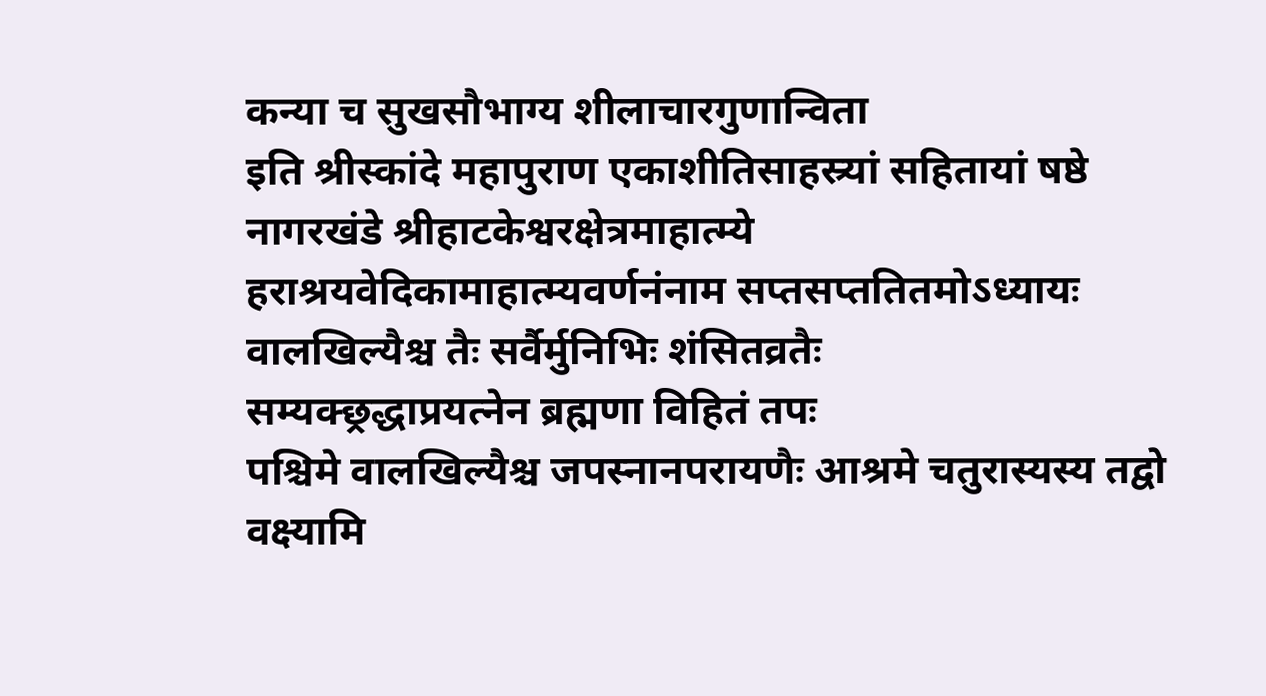कन्या च सुखसौभाग्य शीलाचारगुणान्विता
इति श्रीस्कांदे महापुराण एकाशीतिसाहस्र्यां सहितायां षष्ठे नागरखंडे श्रीहाटकेश्वरक्षेत्रमाहात्म्ये हराश्रयवेदिकामाहात्म्यवर्णनंनाम सप्तसप्ततितमोऽध्यायः
वालखिल्यैश्च तैः सर्वैर्मुनिभिः शंसितव्रतैः
सम्यक्छ्रद्धाप्रयत्नेन ब्रह्मणा विहितं तपः
पश्चिमे वालखिल्यैश्च जपस्नानपरायणैः आश्रमे चतुरास्यस्य तद्वो वक्ष्यामि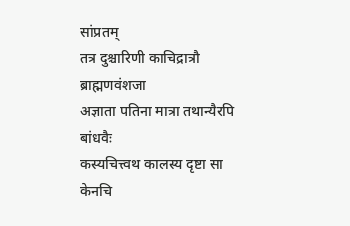सांप्रतम्
तत्र दुश्चारिणी काचिद्रात्रौ ब्राह्मणवंशजा
अज्ञाता पतिना मात्रा तथान्यैरपि बांधवैः
कस्यचित्त्वथ कालस्य दृष्टा सा केनचि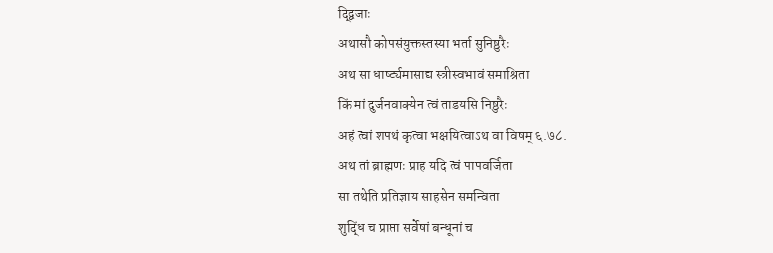द्द्विजाः
अथासौ कोपसंयुक्तस्तस्या भर्ता सुनिष्ठुरैः
अथ सा धार्ष्ट्यमासाद्य स्त्रीस्वभावं समाश्रिता
किं मां दुर्जनवाक्येन त्वं ताडयसि निष्ठुरैः
अहं त्वां शपथं कृत्वा भक्षयित्वाऽथ वा विषम् ६.७८.
अथ तां ब्राह्मणः प्राह यदि त्वं पापवर्जिता
सा तथेति प्रतिज्ञाय साहसेन समन्विता
शुद्धिं च प्राप्ता सर्वेषां बन्धूनां च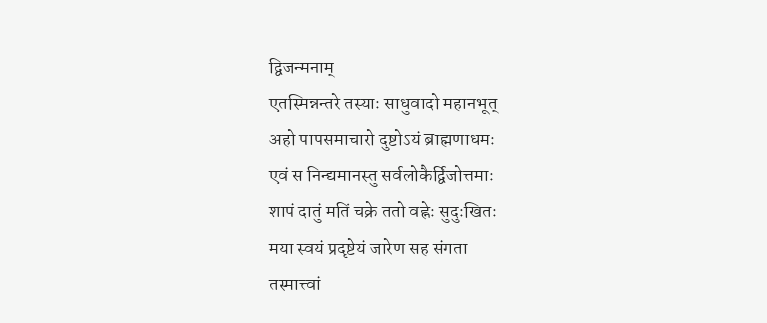द्विजन्मनाम्
एतस्मिन्नन्तरे तस्याः साधुवादो महानभूत्
अहो पापसमाचारो दुष्टोऽयं ब्राह्मणाधमः
एवं स निन्द्यमानस्तु सर्वलोकैर्द्विजोत्तमाः
शापं दातुं मतिं चक्रे ततो वह्नेः सुदुःखितः
मया स्वयं प्रदृष्टेयं जारेण सह संगता
तस्मात्त्वां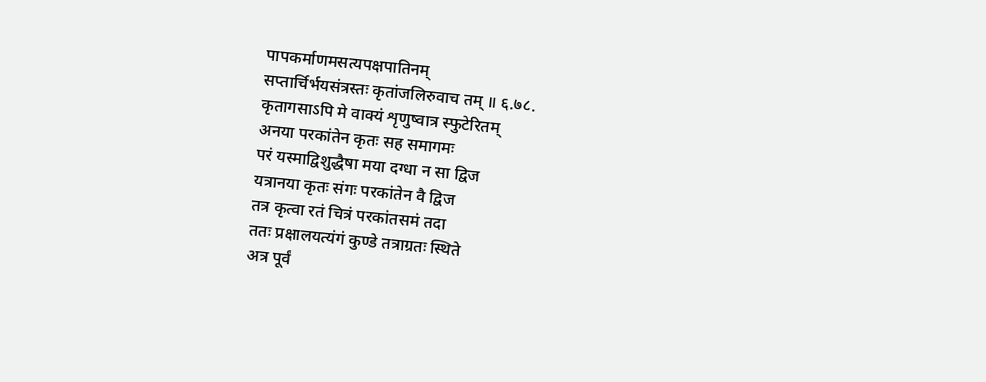पापकर्माणमसत्यपक्षपातिनम्
सप्तार्चिर्भयसंत्रस्तः कृतांजलिरुवाच तम् ॥ ६.७८.
कृतागसाऽपि मे वाक्यं शृणुष्वात्र स्फुटेरितम्
अनया परकांतेन कृतः सह समागमः
परं यस्माद्विशुद्धैषा मया दग्धा न सा द्विज
यत्रानया कृतः संगः परकांतेन वै द्विज
तत्र कृत्वा रतं चित्रं परकांतसमं तदा
ततः प्रक्षालयत्यंगं कुण्डे तत्राग्रतः स्थिते
अत्र पूर्वं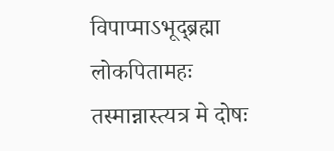विपाप्माऽभूद्ब्रह्मा लोकपितामहः
तस्मान्नास्त्यत्र मे दोषः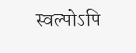स्वल्पोऽपि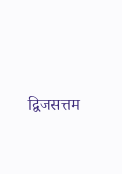द्विजसत्तम